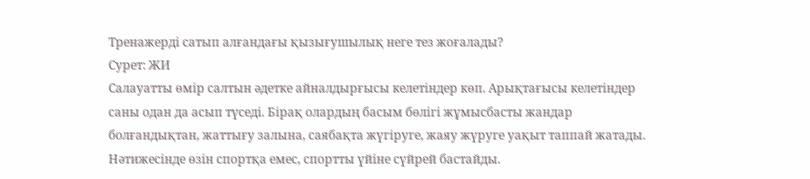Тренажерді сатып алғандағы қызығушылық неге тез жоғалады?
Сурет: ЖИ
Салауатты өмір салтын әдетке айналдырғысы келетіндер көп. Арықтағысы келетіндер саны одан да асып түседі. Бірақ олардың басым бөлігі жұмысбасты жандар болғандықтан, жаттығу залына, саябақта жүгіруге, жаяу жүруге уақыт таппай жатады. Нәтижесінде өзін спортқа емес, спортты үйіне сүйрей бастайды.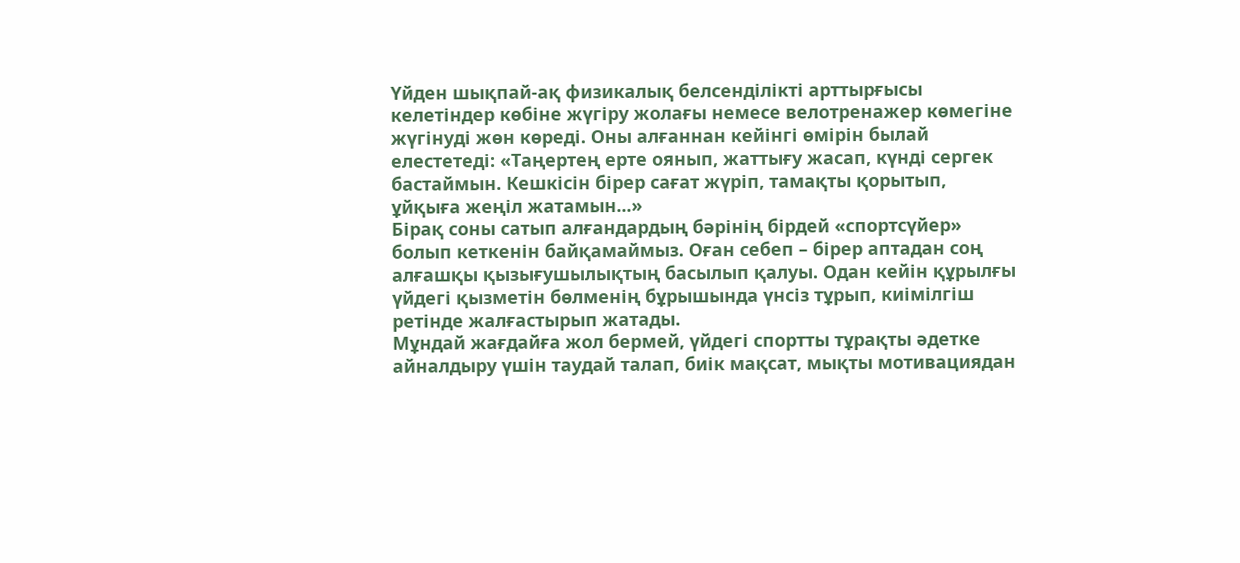Үйден шықпай-ақ физикалық белсенділікті арттырғысы келетіндер көбіне жүгіру жолағы немесе велотренажер көмегіне жүгінуді жөн көреді. Оны алғаннан кейінгі өмірін былай елестетеді: «Таңертең ерте оянып, жаттығу жасап, күнді сергек бастаймын. Кешкісін бірер сағат жүріп, тамақты қорытып, ұйқыға жеңіл жатамын...»
Бірақ соны сатып алғандардың бәрінің бірдей «спортсүйер» болып кеткенін байқамаймыз. Оған себеп – бірер аптадан соң алғашқы қызығушылықтың басылып қалуы. Одан кейін құрылғы үйдегі қызметін бөлменің бұрышында үнсіз тұрып, киімілгіш ретінде жалғастырып жатады.
Мұндай жағдайға жол бермей, үйдегі спортты тұрақты әдетке айналдыру үшін таудай талап, биік мақсат, мықты мотивациядан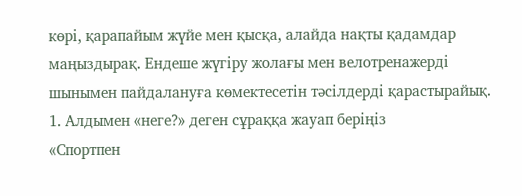көрі, қарапайым жүйе мен қысқа, алайда нақты қадамдар маңыздырақ. Ендеше жүгіру жолағы мен велотренажерді шынымен пайдалануға көмектесетін тәсілдерді қарастырайық.
1. Алдымен «неге?» деген сұраққа жауап беріңіз
«Спортпен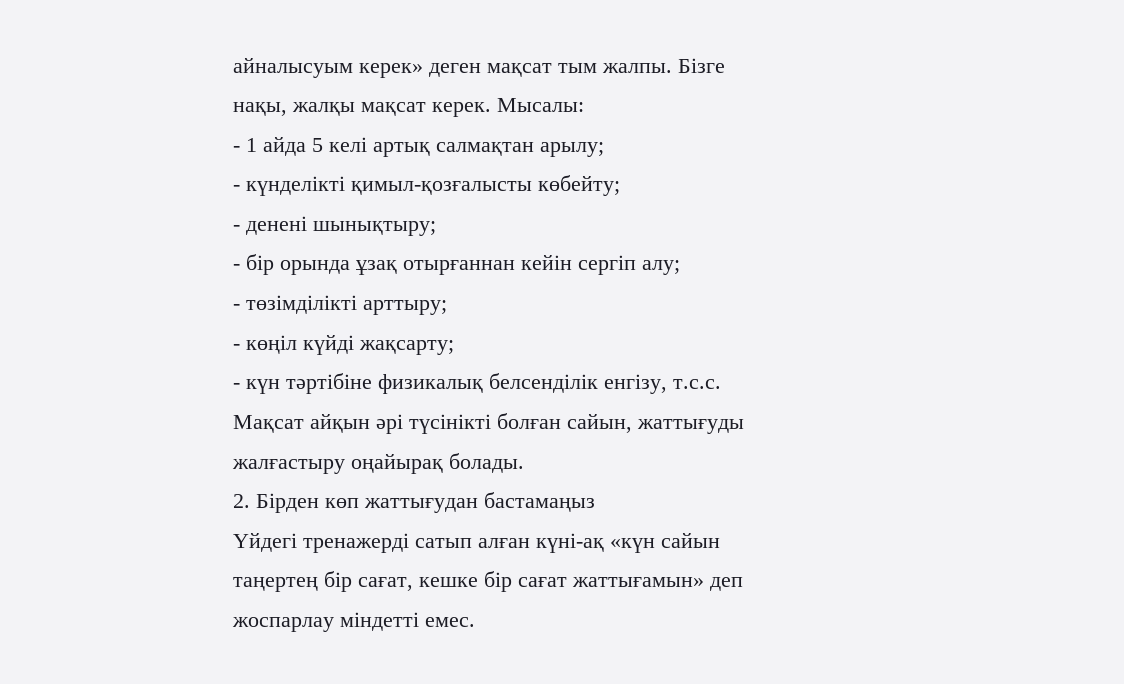айналысуым керек» деген мақсат тым жалпы. Бізге нақы, жалқы мақсат керек. Мысалы:
- 1 айда 5 келі артық салмақтан арылу;
- күнделікті қимыл-қозғалысты көбейту;
- денені шынықтыру;
- бір орында ұзақ отырғаннан кейін сергіп алу;
- төзімділікті арттыру;
- көңіл күйді жақсарту;
- күн тәртібіне физикалық белсенділік енгізу, т.с.с.
Мақсат айқын әрі түсінікті болған сайын, жаттығуды жалғастыру оңайырақ болады.
2. Бірден көп жаттығудан бастамаңыз
Үйдегі тренажерді сатып алған күні-ақ «күн сайын таңертең бір сағат, кешке бір сағат жаттығамын» деп жоспарлау міндетті емес.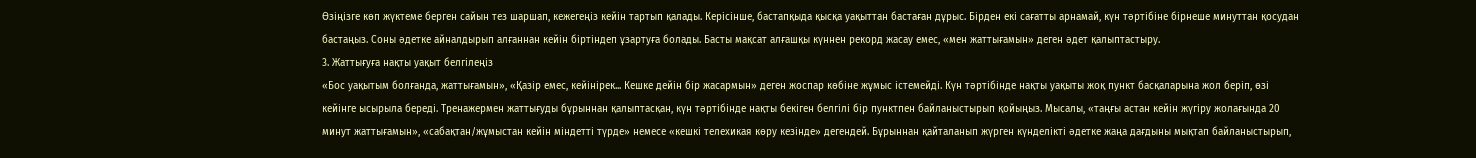Өзіңізге көп жүктеме берген сайын тез шаршап, кежегеңіз кейін тартып қалады. Керісінше, бастапқыда қысқа уақыттан бастаған дұрыс. Бірден екі сағатты арнамай, күн тәртібіне бірнеше минуттан қосудан бастаңыз. Соны әдетке айналдырып алғаннан кейін біртіндеп ұзартуға болады. Басты мақсат алғашқы күннен рекорд жасау емес, «мен жаттығамын» деген әдет қалыптастыру.
3. Жаттығуға нақты уақыт белгілеңіз
«Бос уақытым болғанда, жаттығамын», «Қазір емес, кейінірек... Кешке дейін бір жасармын» деген жоспар көбіне жұмыс істемейді. Күн тәртібінде нақты уақыты жоқ пункт басқаларына жол беріп, өзі кейінге ысырыла береді. Тренажермен жаттығуды бұрыннан қалыптасқан, күн тәртібінде нақты бекіген белгілі бір пунктпен байланыстырып қойыңыз. Мысалы, «таңғы астан кейін жүгіру жолағында 20 минут жаттығамын», «сабақтан/жұмыстан кейін міндетті түрде» немесе «кешкі телехикая көру кезінде» дегендей. Бұрыннан қайталанып жүрген күнделікті әдетке жаңа дағдыны мықтап байланыстырып,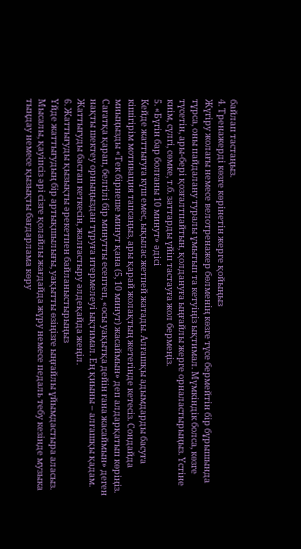байлап тастаңыз.
4. Тренажерді көзге көрінетін жерге қойыңыз
Жүгіру жолағы немесе велотренажер бөлменің көзге түсе бермейтін бір бұрышында тұрса, оны пайдалану туралы ұмытып та кетуіңіз ықтимал. Мүмкіндік болса, көзге түсетін, ары-бері қозғалтпайтын, қолдануға ыңғайлы жерге орналастырыңыз. Үстіне киім, сүлгі, сөмке, т.б. заттарды үйіп тастауға жол бермеңіз.
5. «Бүгін бар болғаны 10 минут» әдісі
Кейде жаттығуға күш емес, ықылас жетпей жатады. Алғашқы адымдарды басуға кішігірім мотивация тапсаңыз, ары қарай жолақтың жетегінде кетесіз. Сондайда миыңызды «Тек бірнеше минут қана (5, 10 минут) жасаймын» деп алдарқатып көріңіз. Сағатқа қарап, белгілі бір минутты есептеп, «осы уақытқа дейін ғана жасаймын» деген нақты шектеу орныңыздан тұруға итермелеуі ықтимал. Ең қиыны – алғашқы қадам. Жаттығуды бастап кеткесін, жалғастыру әлдеқайда жеңіл.
6. Жаттығуды қызықты әрекетпен байланыстырыңыз
Үйде жаттығудың бір артықшылығы, уақытты өзіңізге ыңғайлы ұйымдастыра аласыз. Мысалы, қауіпсіз әрі сізге қолайлы жағдайда жүру немесе педаль тебу кезінде музыка тыңдау немесе қызықты бағдарлама көру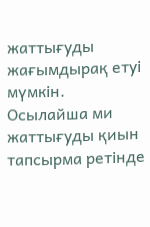жаттығуды жағымдырақ етуі мүмкін. Осылайша ми жаттығуды қиын тапсырма ретінде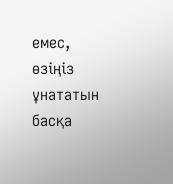емес, өзіңіз ұнататын басқа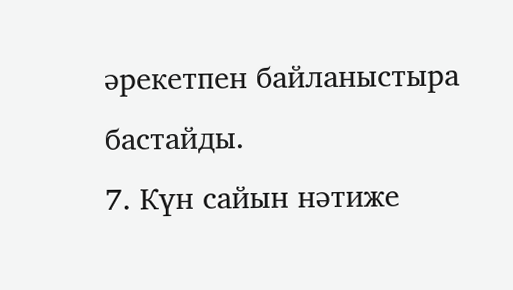әрекетпен байланыстыра бастайды.
7. Күн сайын нәтиже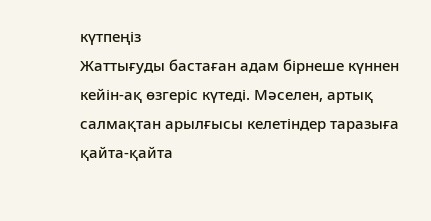күтпеңіз
Жаттығуды бастаған адам бірнеше күннен кейін-ақ өзгеріс күтеді. Мәселен, артық салмақтан арылғысы келетіндер таразыға қайта-қайта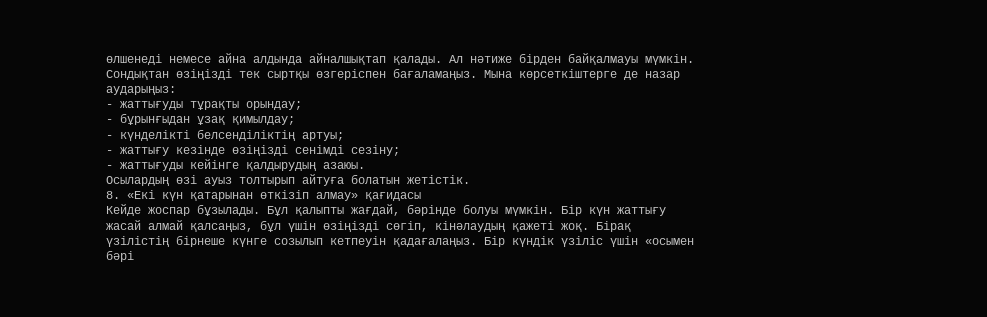өлшенеді немесе айна алдында айналшықтап қалады. Ал нәтиже бірден байқалмауы мүмкін. Сондықтан өзіңізді тек сыртқы өзгеріспен бағаламаңыз. Мына көрсеткіштерге де назар аударыңыз:
- жаттығуды тұрақты орындау;
- бұрынғыдан ұзақ қимылдау;
- күнделікті белсенділіктің артуы;
- жаттығу кезінде өзіңізді сенімді сезіну;
- жаттығуды кейінге қалдырудың азаюы.
Осылардың өзі ауыз толтырып айтуға болатын жетістік.
8. «Екі күн қатарынан өткізіп алмау» қағидасы
Кейде жоспар бұзылады. Бұл қалыпты жағдай, бәрінде болуы мүмкін. Бір күн жаттығу жасай алмай қалсаңыз, бұл үшін өзіңізді сөгіп, кінәлаудың қажеті жоқ. Бірақ үзілістің бірнеше күнге созылып кетпеуін қадағалаңыз. Бір күндік үзіліс үшін «осымен бәрі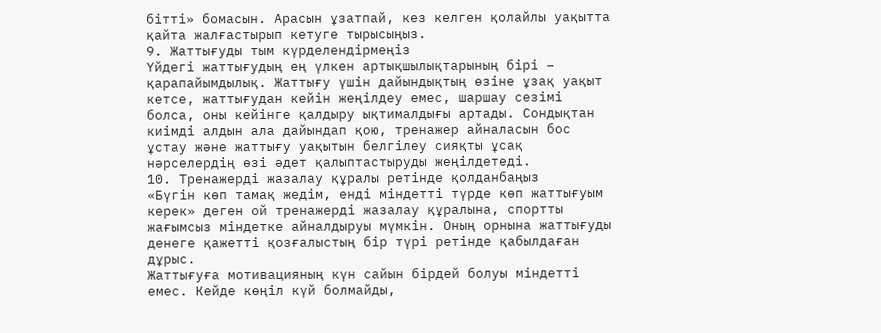бітті» бомасын. Арасын ұзатпай, кез келген қолайлы уақытта қайта жалғастырып кетуге тырысыңыз.
9. Жаттығуды тым күрделендірмеңіз
Үйдегі жаттығудың ең үлкен артықшылықтарының бірі – қарапайымдылық. Жаттығу үшін дайындықтың өзіне ұзақ уақыт кетсе, жаттығудан кейін жеңілдеу емес, шаршау сезімі болса, оны кейінге қалдыру ықтималдығы артады. Сондықтан киімді алдын ала дайындап қою, тренажер айналасын бос ұстау және жаттығу уақытын белгілеу сияқты ұсақ нәрселердің өзі әдет қалыптастыруды жеңілдетеді.
10. Тренажерді жазалау құралы ретінде қолданбаңыз
«Бүгін көп тамақ жедім, енді міндетті түрде көп жаттығуым керек» деген ой тренажерді жазалау құралына, спортты жағымсыз міндетке айналдыруы мүмкін. Оның орнына жаттығуды денеге қажетті қозғалыстың бір түрі ретінде қабылдаған дұрыс.
Жаттығуға мотивацияның күн сайын бірдей болуы міндетті емес. Кейде көңіл күй болмайды,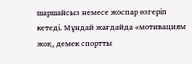шаршайсыз немесе жоспар өзгеріп кетеді. Мұндай жағдайда «мотивациям жоқ, демек спортты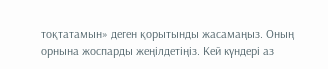тоқтатамын» деген қорытынды жасамаңыз. Оның орнына жоспарды жеңілдетіңіз. Кей күндері аз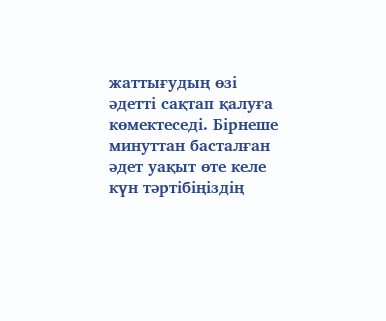жаттығудың өзі әдетті сақтап қалуға көмектеседі. Бірнеше минуттан басталған әдет уақыт өте келе күн тәртібіңіздің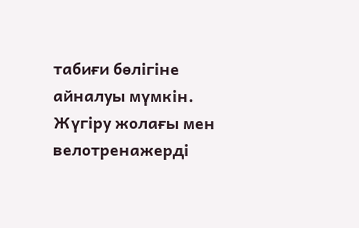табиғи бөлігіне айналуы мүмкін.
Жүгіру жолағы мен велотренажерді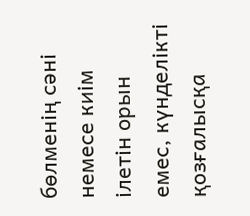бөлменің сәні немесе киім ілетін орын емес, күнделікті қозғалысқа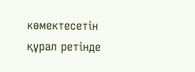көмектесетін құрал ретінде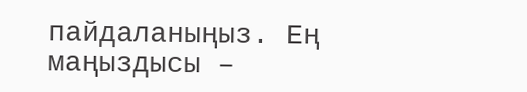пайдаланыңыз. Ең маңыздысы –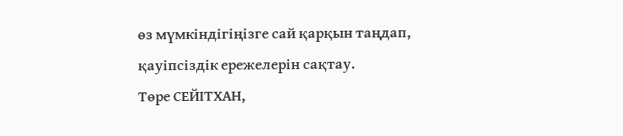өз мүмкіндігіңізге сай қарқын таңдап, қауіпсіздік ережелерін сақтау.
Төре СЕЙІТХАН,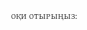ОҚИ ОТЫРЫҢЫЗ: